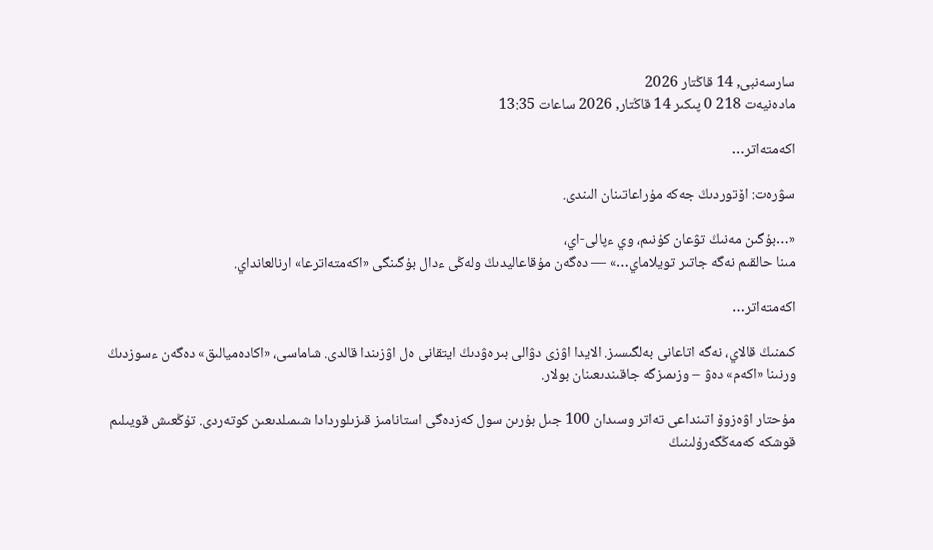سارسەنبى, 14 قاڭتار 2026
مادەنيەت 218 0 پىكىر 14 قاڭتار, 2026 ساعات 13:35

اكەمتەاتر…

سۋرەت: اۆتوردىڭ جەكە مۇراعاتىنان الىندى.

«…بۇگىن مەنىڭ تۋعان كۇنىم، وي ءپالى-اي،
مىنا حالقىم نەگە جاتىر تويلاماي…» — دەگەن مۇقاعاليدىڭ ولەڭى ءدال بۇگىنگى «اكەمتەاترعا» ارنالعانداي.

اكەمتەاتر…

كىمنىڭ قالاي، نەگە اتاعانى بەلگىسىز. الايدا اۋزى دۋالى بىرەۋدىڭ ايتقانى ەل اۋزىندا قالدى. شاماسى، «اكادەميالىق» دەگەن ءسوزدىڭ ورنىنا «اكەم» دەۋ – وزىمىزگە جاقىندىعىنان بولار.

مۇحتار اۋەزوۆ اتىنداعى تەاتر وسىدان 100 جىل بۇرىن سول كەزدەگى استانامىز قىزىلوردادا شىمىلدىعىن كوتەردى. تۇڭعىش قويىلىم قوشكە كەمەڭگەرۇلىنىڭ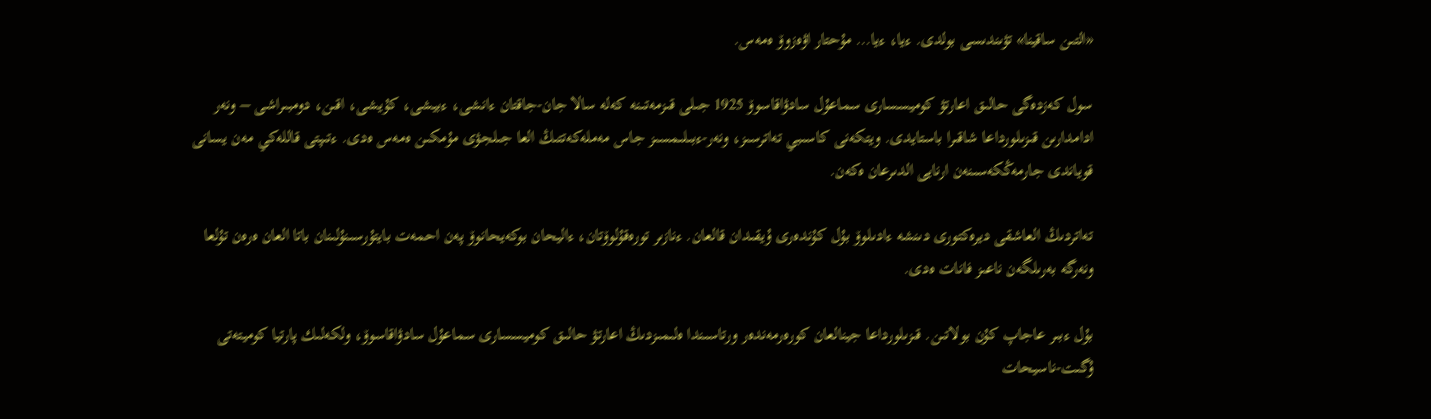«التىن ساقينا» تۋىندىسى بولدى. ءيا، ءيا… مۇحتار اۋەزوۆ ەمەس.

سول كەزدەگى حالىق اعارتۋ كوميسسارى سماعۇل سادۋاقاسوۆ 1925 جىلى قىزمەتىنە كەلە سالا جان-جاقتان ءانشى، ءبيشى، كۇيشى، اقىن، دومبىراشى – ونەر ادامدارىن قىزىلورداعا شاقىرا باستايدى. ويتكەنى كاسىبي تەاترسىز، ونەر-ءبىلىمسىز جاس مەملەكەتتىڭ العا جىلجۋى مۇمكىن ەمەس ەدى. ءتىپتى قاللەكي مەن يسانى قوياندى جارمەڭكەسىنەن ارنايى الدىرعان ەكەن.

تەاتردىڭ العاشقى ديرەكتورى دىنشە ءادىلوۆ بۇل كۇندەرى ۇيقىدان قالعان. ءنازىر تورەقۇلوۆتان، ءاليحان بوكەيحانوۆ پەن احمەت بايتۇرسىنۇلىنان باتا العان ەرەن تۇلعا ونەرگە بەرىلگەن ناعىز فانات ەدى.

بۇل ءبىر عاجاپ كۇن بولاتىن. قىزىلورداعا جينالعان كورەرمەندەر ورتاسىندا ەلىمىزدىڭ اعارتۋ حالىق كوميسسارى سماعۇل سادۋاقاسوۆ، ولكەلىك پارتيا كوميتەتى ۇگىت-ناسيحات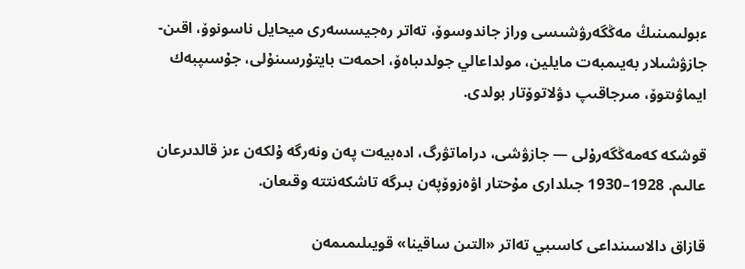ءبولىمىنىڭ مەڭگەرۋشىسى وراز جاندوسوۆ، تەاتر رەجيسسەرى ميحايل ناسونوۆ، اقىن-جازۋشىلار بەيىمبەت مايلين، مولداعالي جولدىباەۆ، احمەت بايتۇرسىنۇلى، جۇسىپبەك ايماۋىتوۆ، مىرجاقىپ دۋلاتوۆتار بولدى.

قوشكە كەمەڭگەرۇلى — جازۋشى، دراماتۋرگ، ادەبيەت پەن ونەرگە ۇلكەن ءىز قالدىرعان عالىم. 1928–1930 جىلدارى مۇحتار اۋەزوۆپەن بىرگە تاشكەنتتە وقىعان.

قازاق دالاسىنداعى كاسىبي تەاتر «التىن ساقينا» قويىلىمىمەن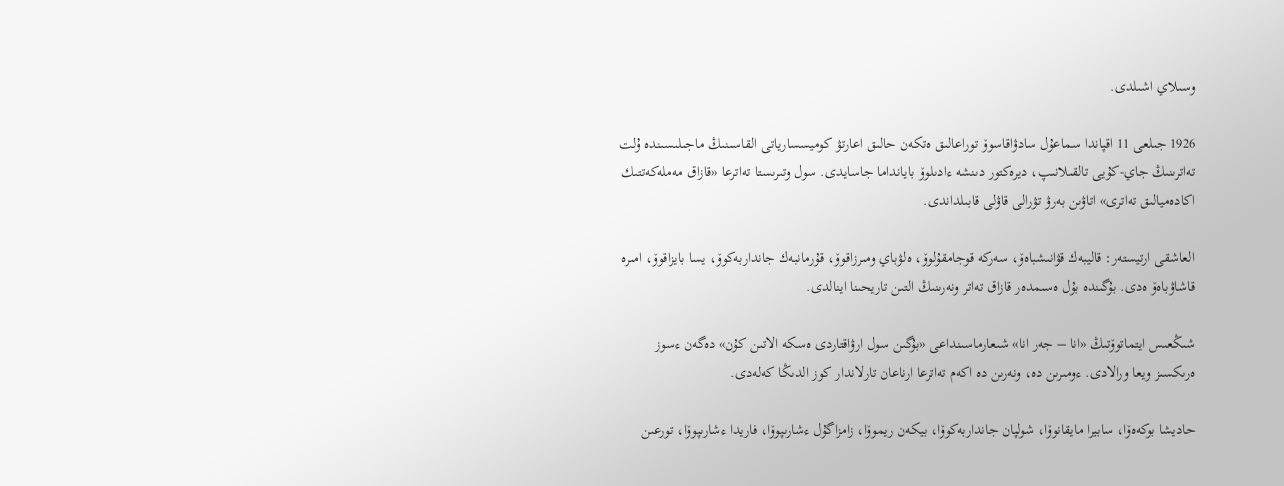وسىلاي اشىلدى.

1926 جىلعى 11 اقپاندا سماعۇل سادۋاقاسوۆ توراعالىق ەتكەن حالىق اعارتۋ كوميسسارياتى القاسىنىڭ ماجىلىسىندە ۇلت تەاترىنىڭ جاي-كۇيى تالقىلانىپ، ديرەكتور دىنشە ءادىلوۆ بايانداما جاسايدى. سول وتىرىستا تەاترعا «قازاق مەملەكەتتىك اكادەميالىق تەاترى» اتاۋىن بەرۋ تۋرالى قاۋلى قابىلداندى.

العاشقى ارتيستەر: قاليبەك قۋانىشباەۆ، سەركە قوجامقۇلوۆ، ەلۋباي ومىرزاقوۆ، قۇرمانبەك جانداربەكوۆ، يسا بايزاقوۆ، امىرە قاشاۋباەۆ ەدى. بۇگىندە بۇل ەسىمدەر قازاق تەاتر ونەرىنىڭ التىن تاريحىنا اينالدى.

شىڭعىس ايتماتوۆتىڭ «انا – جەر انا» شىعارماسىنداعى «بۇگىن سول ارۋاقتاردى ەسكە الاتىن كۇن» دەگەن ءسوز ەرىكسىز ويعا ورالادى. ءومىرىن دە، ونەرىن دە اكەم تەاترعا ارناعان تارلاندار كوز الدىڭا كەلەدى.

حاديشا بوكەەۆا، سابيرا مايقانوۆا، شولپان جانداربەكوۆا، بيكەن ريموۆا، زامزاگۇل ءشارىپوۆا، فاريدا ءشارىپوۆا، تورعىن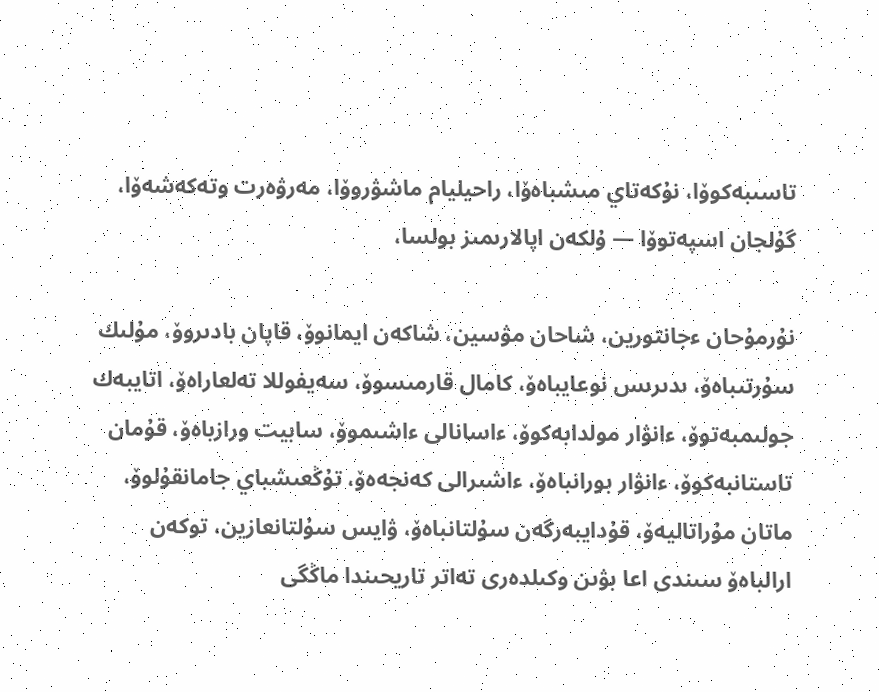تاسىبەكوۆا، نۇكەتاي مىشباەۆا، راحيليام ماشۋروۆا، مەرۋەرت وتەكەشەۆا، گۇلجان اسپەتوۆا — ۇلكەن اپالارىمىز بولسا،

نۇرمۇحان ءجانتورين، شاحان مۋسين، شاكەن ايمانوۆ، قاپان بادىروۆ، مۇلىك سۇرتىباەۆ، ىدىرىس نوعايباەۆ، كامال قارمىسوۆ، سەيفوللا تەلعاراەۆ، اتايبەك جولىمبەتوۆ، ءانۋار مولدابەكوۆ، ءاسانالى ءاشىموۆ، سابيت ورازباەۆ، قۇمان تاستانبەكوۆ، ءانۋار بورانباەۆ، ءاشىرالى كەنجەەۆ، تۇڭعىشباي جامانقۇلوۆ، ماتان مۇراتاليەۆ، قۇدايبەرگەن سۇلتانباەۆ، ۋايس سۇلتانعازين، توكەن ارالباەۆ سىندى اعا بۋىن وكىلدەرى تەاتر تاريحىندا ماڭگى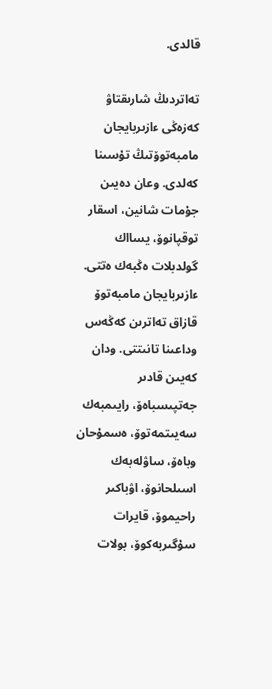قالدى.

تەاتردىڭ شارىقتاۋ كەزەڭى ءازىربايجان مامبەتوۆتىڭ تۇسىنا كەلدى. وعان دەيىن جۇمات شانين، اسقار توقپانوۆ، يسااك گولدبلات ەڭبەك ەتتى. ءازىربايجان مامبەتوۆ قازاق تەاترىن كەڭەس وداعىنا تانىتتى. ودان كەيىن قادىر جەتپىسباەۆ، رايىمبەك سەيىتمەتوۆ، ەسمۇحان وباەۆ، ساۋلەبەك اسىلحانوۆ، اۋباكىر راحيموۆ، قايرات سۇگىربەكوۆ، بولات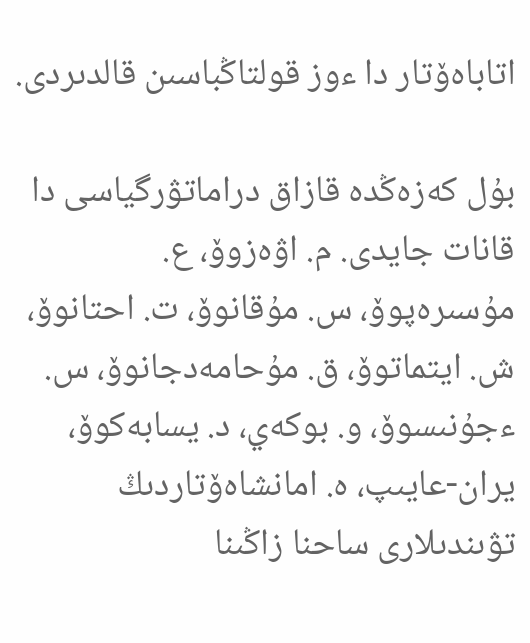اتاباەۆتار دا ءوز قولتاڭباسىن قالدىردى.

بۇل كەزەڭدە قازاق دراماتۋرگياسى دا قانات جايدى. م. اۋەزوۆ، ع. مۇسىرەپوۆ، س. مۇقانوۆ، ت. احتانوۆ، ش. ايتماتوۆ، ق. مۇحامەدجانوۆ، س. ءجۇنىسوۆ، و. بوكەي، د. يسابەكوۆ، يران-عايىپ، ە. امانشاەۆتاردىڭ تۋىندىلارى ساحنا زاڭىنا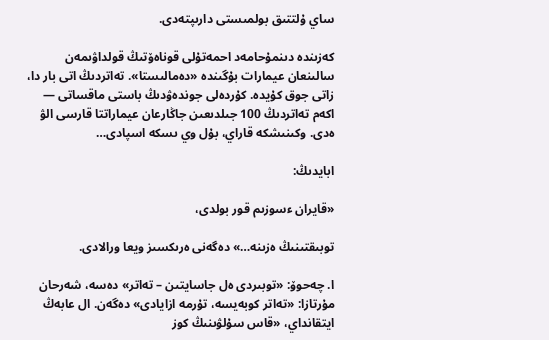ساي ۇلتتىق بولمىستى دارىپتەدى.

كەزىندە دىنمۇحامەد احمەتۇلى قوناەۆتىڭ قولداۋىمەن سالىنعان عيمارات بۇگىندە «دەمالىستا». تەاتردىڭ اتى بار دا، زاتى جوق كۇيدە. كۇردەلى جوندەۋدىڭ باستى ماقساتى — اكەم تەاتردىڭ 100 جىلدىعىن جاڭارعان عيماراتتا قارسى الۋ ەدى. وكىنىشكە قاراي، بۇل وي ىسكە اسپادى…

ابايدىڭ:

«قايران ءسوزىم قور بولدى،

توبىقتىنىڭ ەزىنە…» دەگەنى ەرىكسىز ويعا ورالادى.

ا. چەحوۆ: «توبىردى ەل جاسايتىن – تەاتر» دەسە، شەرحان مۇرتازا: «تەاتر كوبەيسە، تۇرمە ازايادى» دەگەن. ال عابەڭ ايتقانداي، «قاس سۇلۋىنىڭ كوز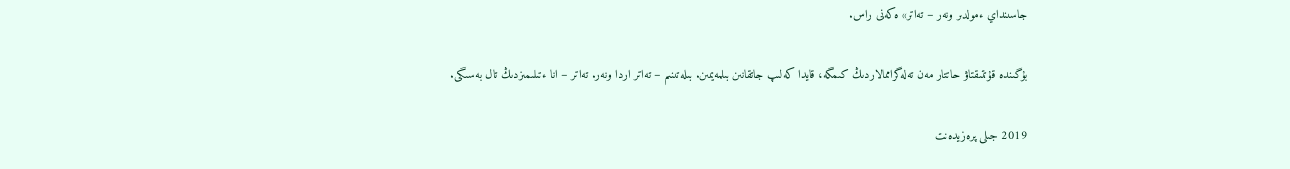جاسىنداي ءمولدىر ونەر – تەاتر» ەكەنى راس.

بۇگىندە قۇتتىقتاۋ حاتتار مەن تەلەگراممالاردىڭ كىمگە، قايدا كەلىپ جاتقانىن بىلمەيمىن. بىلەتىنىم – تەاتر اردا ونەر. تەاتر – انا ءتىلىمىزدىڭ تال بەسىگى.

2019 جىلى پرەزيدەنت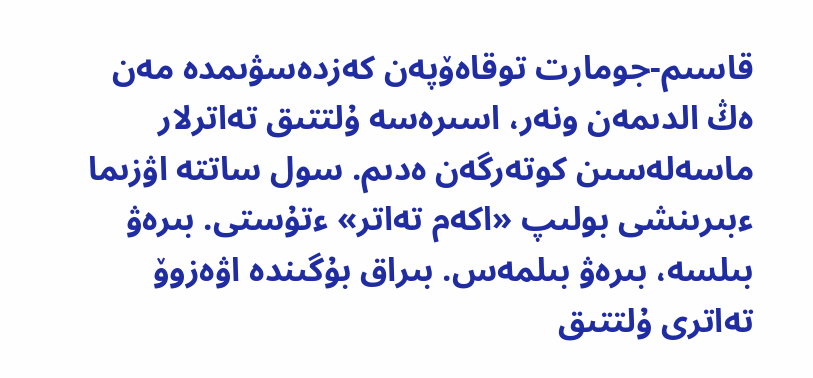قاسىم-جومارت توقاەۆپەن كەزدەسۋىمدە مەن ەڭ الدىمەن ونەر، اسىرەسە ۇلتتىق تەاترلار ماسەلەسىن كوتەرگەن ەدىم. سول ساتتە اۋزىما ءبىرىنشى بولىپ «اكەم تەاتر» ءتۇستى. بىرەۋ بىلسە، بىرەۋ بىلمەس. بىراق بۇگىندە اۋەزوۆ تەاترى ۇلتتىق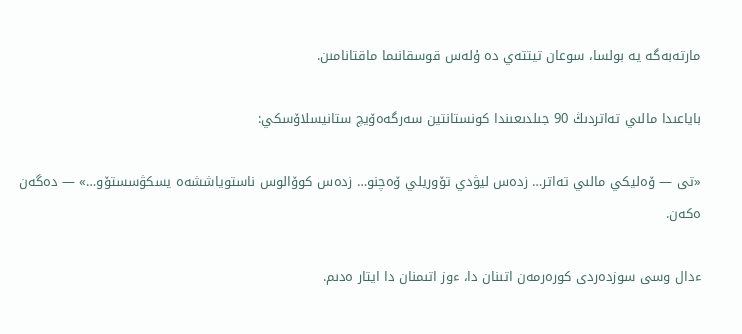مارتەبەگە يە بولسا، سوعان تيتتەي دە ۇلەس قوسقانىما ماقتانامىن.

باياعىدا مالىي تەاتردىڭ 90 جىلدىعىندا كونستانتين سەرگەەۆيچ ستانيسلاۆسكي:

«تى — ۆەليكي مالىي تەاتر… زدەس ليۋدي تۆوريلي ۆەچنو… زدەس كوۆالوس ناستوياششەە يسكۋسستۆو…» — دەگەن ەكەن.

ءدال وسى سوزدەردى كورەرمەن اتىنان دا، ءوز اتىمنان دا ايتار ەدىم.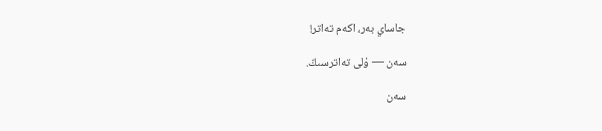جاساي بەر، اكەم تەاتر!

سەن — ۇلى تەاترسىڭ.

سەن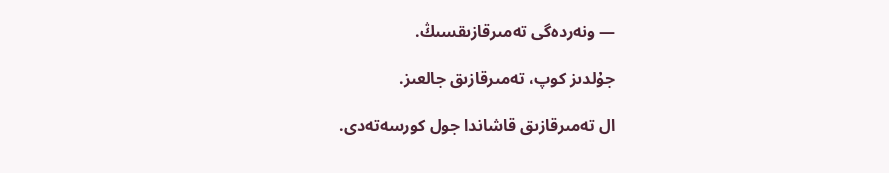— ونەردەگى تەمىرقازىقسىڭ.

جۇلدىز كوپ، تەمىرقازىق جالعىز.

ال تەمىرقازىق قاشاندا جول كورسەتەدى.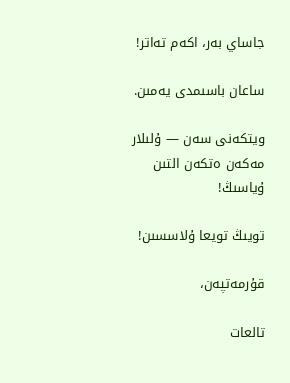جاساي بەر، اكەم تەاتر!

ساعان باسىمدى يەمىن.

ويتكەنى سەن — ۇلىلار مەكەن ەتكەن التىن ۇياسىڭ!

تويىڭ تويعا ۇلاسسىن!

قۇرمەتپەن،

تالعات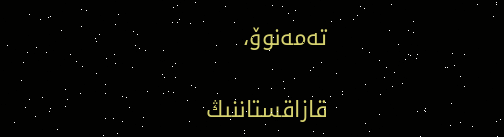تەمەنوۆ،

قازاقستاننىڭ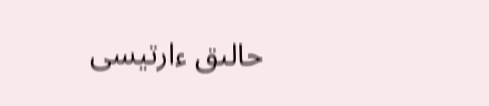حالىق ءارتيسى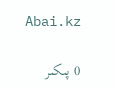Abai.kz

0 پىكىر